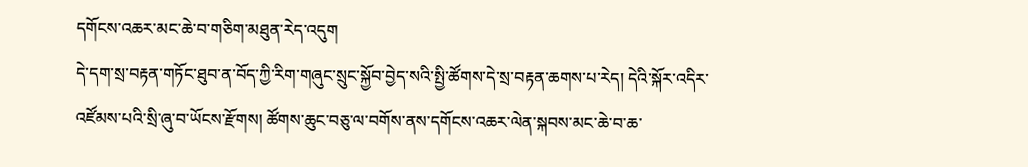དགོངས་འཆར་མང་ཆེ་བ་གཅིག་མཐུན་རེད་འདུག
དེ་དག་སྲ་བརྟན་གཏོང་ཐུབ་ན་བོད་ཀྱི་རིག་གཞུང་སྲུང་སྐྱོབ་བྱེད་སའི་སྤྱི་ཚོགས་དེ་སྲ་བརྟན་ཆགས་པ་རེད། དེའི་སྐོར་འདིར་འཛོམས་པའི་སྲི་ཞུ་བ་ཡོངས་རྫོགས། ཚོགས་ཆུང་བཅུ་ལ་བགོས་ནས་དགོངས་འཆར་ལེན་སྐབས་མང་ཆེ་བ་ཆ་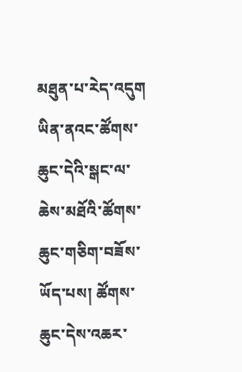མཐུན་པ་རེད་འདུག ཡིན་ནའང་ཚོགས་ཆུང་དེའི་སྒང་ལ་ཆེས་མཐོའི་ཚོགས་ཆུང་གཅིག་བཟོས་ཡོད་པས། ཚོགས་ཆུང་དེས་འཆར་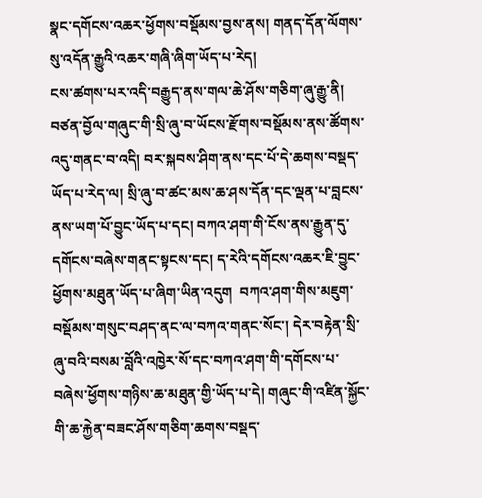སྣང་དགོངས་འཆར་ཕྱོགས་བསྡོམས་བྱས་ནས། གནད་དོན་ལོགས་སུ་འདོན་རྒྱུའི་འཆར་གཞི་ཞིག་ཡོད་པ་རེད།
ངས་ཚགས་པར་འདི་བརྒྱུད་ནས་གལ་ཆེ་ཤོས་གཅིག་ཞུ་རྒྱུ་ནི། བཙན་བྱོལ་གཞུང་གི་སྲི་ཞུ་བ་ཡོངས་རྫོགས་བསྡོམས་ནས་ཚོགས་འདུ་གནང་བ་འདི། བར་སྐབས་ཤིག་ནས་དང་པོ་དེ་ཆགས་བསྡད་ཡོད་པ་རེད་ལ། སྲི་ཞུ་བ་ཚང་མས་ཆ་ཤས་དོན་དང་ལྡན་པ་བླངས་ནས་ཡག་པོ་བྱུང་ཡོད་པ་དང། བཀའ་ཤག་གི་ངོས་ནས་རྒྱུན་དུ་དགོངས་བཞེས་གནང་སྟངས་དང། ད་རེའི་དགོངས་འཆར་ཇི་བྱུང་ཕྱོགས་མཐུན་ཡོད་པ་ཞིག་ཡིན་འདུག  བཀའ་ཤག་གིས་མཇུག་བསྡོམས་གསུང་བཤད་ནང་ལ་བཀའ་གནང་སོང་། དེར་བརྟེན་སྲི་ཞུ་བའི་བསམ་བློའི་འཁྱེར་སོ་དང་བཀའ་ཤག་གི་དགོངས་པ་བཞེས་ཕྱོགས་གཉིས་ཆ་མཐུན་གྱི་ཡོད་པ་དེ། གཞུང་གི་འཛིན་སྐྱོང་གི་ཆ་རྐྱེན་བཟང་ཤོས་གཅིག་ཆགས་བསྡད་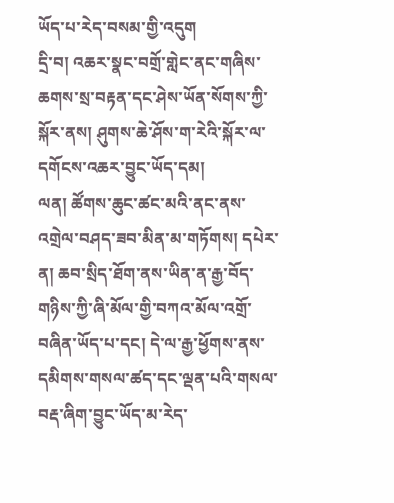ཡོད་པ་རེད་བསམ་གྱི་འདུག
དྲི་བ། འཆར་སྣང་བགྲོ་གླེང་ནང་གཞིས་ཆགས་སྲ་བརྟན་དང་ཤེས་ཡོན་སོགས་ཀྱི་སྐོར་ནས། ཤུགས་ཆེ་ཤོས་ག་རེའི་སྐོར་ལ་དགོངས་འཆར་བྱུང་ཡོད་དམ།
ལན། ཚོགས་ཆུང་ཚང་མའི་ནང་ནས་འགྲེལ་བཤད་ཟབ་མིན་མ་གཏོགས། དཔེར་ན། ཆབ་སྲིད་ཐོག་ནས་ཡིན་ན་རྒྱ་བོད་གཉིས་ཀྱི་ཞི་མོལ་གྱི་བཀའ་མོལ་འགྲོ་བཞིན་ཡོད་པ་དང། དེ་ལ་རྒྱ་ཕྱོགས་ནས་དམིགས་གསལ་ཚད་དང་ལྡན་པའི་གསལ་བརྡ་ཞིག་བྱུང་ཡོད་མ་རེད་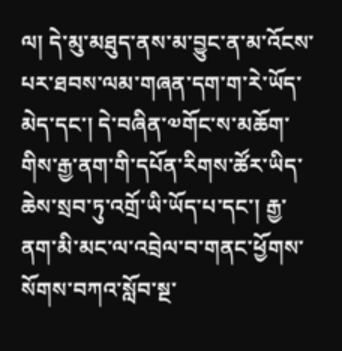ལ། དེ་མུ་མཐུད་ནས་མ་བྱུང་ན་མ་འོངས་པར་ཐབས་ལམ་གཞན་དག་ག་རེ་ཡོད་མེད་དང་། དེ་བཞིན་༧གོང་ས་མཆོག་གིས་རྒྱ་ནག་གི་དཔོན་རིགས་ཚོར་ཡིད་ཆེས་སྲབ་ཏུ་འགྲོ་ཡི་ཡོད་པ་དང་། རྒྱ་ནག་མི་མང་ལ་འབྲེལ་བ་གནང་ཕྱོགས་སོགས་བཀའ་སློབ་སྔ་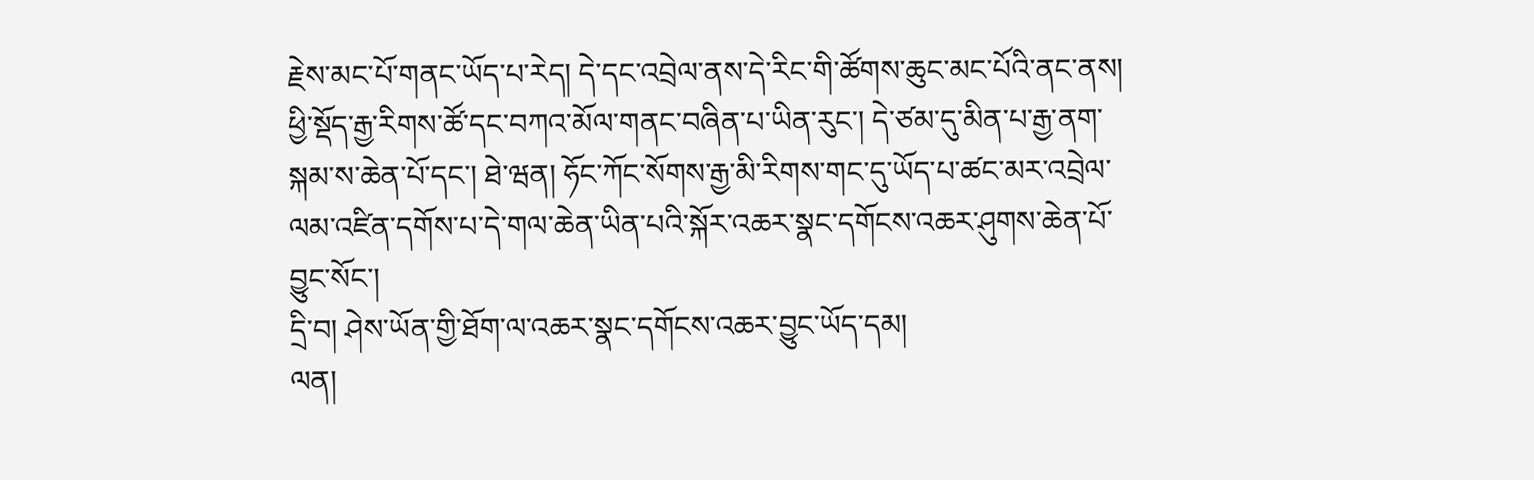རྗེས་མང་པོ་གནང་ཡོད་པ་རེད། དེ་དང་འབྲེལ་ནས་དེ་རིང་གི་ཚོགས་ཆུང་མང་པོའི་ནང་ནས། ཕྱི་སྡོད་རྒྱ་རིགས་ཚོ་དང་བཀའ་མོལ་གནང་བཞིན་པ་ཡིན་རུང་། དེ་ཙམ་དུ་མིན་པ་རྒྱ་ནག་སྐམ་ས་ཆེན་པོ་དང་། ཐེ་ཝན། ཧོང་ཀོང་སོགས་རྒྱ་མི་རིགས་གང་དུ་ཡོད་པ་ཚང་མར་འབྲེལ་ལམ་འཛིན་དགོས་པ་དེ་གལ་ཆེན་ཡིན་པའི་སྐོར་འཆར་སྣང་དགོངས་འཆར་ཤུགས་ཆེན་པོ་བྱུང་སོང་།
དྲི་བ། ཤེས་ཡོན་གྱི་ཐོག་ལ་འཆར་སྣང་དགོངས་འཆར་བྱུང་ཡོད་དམ།
ལན།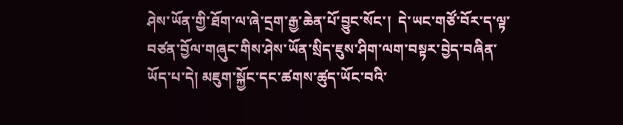ཤེས་ཡོན་གྱི་ཐོག་ལ་ཞེ་དྲག་རྒྱ་ཆེན་པོ་བྱུང་སོང་།  དེ་ཡང་གཙོ་བོར་ད་ལྟ་བཙན་བྱོལ་གཞུང་གིས་ཤེས་ཡོན་སྲིད་ཇུས་ཤིག་ལག་བསྟར་བྱེད་བཞིན་ཡོད་པ་དེ། མཇུག་སྐྱོང་དང་ཚགས་ཚུད་ཡོང་བའི་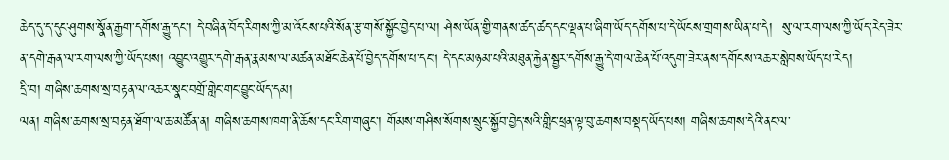ཆེད་དུ་ད་དུང་ཤུགས་སྣོན་རྒྱག་དགོས་རྒྱུ་དང་། དེ་བཞིན་བོད་རིགས་ཀྱི་མ་འོངས་པའི་སོན་རྩ་གསོ་སྐྱོང་བྱེད་པ་ལ། ཤེས་ཡོན་གྱི་གནས་ཚད་ཚད་དང་ལྡན་པ་ཞིག་ཡོད་དགོས་པ་དེ་ཡོངས་གྲགས་ཡིན་པ་དེ།  སུ་ལ་རག་ལས་ཀྱི་ཡོད་རེད་ཟེར་ན་དགེ་རྒན་ལ་རག་ལས་ཀྱི་ཡོད་པས། འབྱུང་འགྱུར་དགེ་རྒན་རྣམས་ལ་མཚན་མཐོང་ཆེན་པོ་བྱེད་དགོས་པ་དང། དེ་དང་མཉམ་པའི་མཐུན་རྐྱེན་སྦྱར་དགོས་རྒྱུ་དེ་གལ་ཆེན་པོ་འདུག་ཟེར་ནས་དགོངས་འཆར་སླེབས་ཡོད་པ་རེད།
དྲི་བ། གཞིས་ཆགས་སྲ་བརྟན་ལ་འཆར་སྣང་བགྲོ་གླེང་གང་བྱུང་ཡོད་དམ།
ལན། གཞིས་ཆགས་སྲ་བརྟན་ཐོག་ལ་ཆ་མཚོན་ན། གཞིས་ཆགས་ཁག་ནི་ཆོས་དང་རིག་གཞུང་། གོམས་གཤིས་སོགས་སྲུང་སྐྱོབ་བྱེད་སའི་གླིང་ཕྲན་ལྟ་བུ་ཆགས་བསྡད་ཡོད་པས། གཞིས་ཆགས་དེའི་ནང་ལ་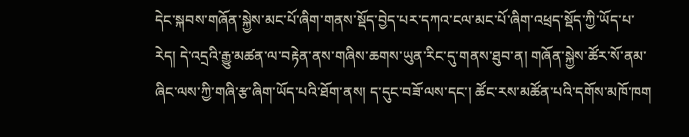དེང་སྐབས་གཞོན་སྐྱེས་མང་པོ་ཞིག་གནས་སྡོད་བྱེད་པར་དཀའ་ངལ་མང་པོ་ཞིག་འཕྲད་སྡོད་ཀྱི་ཡོད་པ་རེད། དེ་འདྲའི་རྒྱུ་མཚན་ལ་བརྟེན་ནས་གཞིས་ཆགས་ཡུན་རིང་དུ་གནས་ཐུབ་ན། གཞོན་སྐྱེས་ཚོར་སོ་ནམ་ཞིང་ལས་ཀྱི་གཞི་རྩ་ཞིག་ཡོད་པའི་ཐོག་ནས། ད་དུང་བཟོ་ལས་དང་། ཚོང་རས་མཚོན་པའི་དགོས་མཁོ་ཁག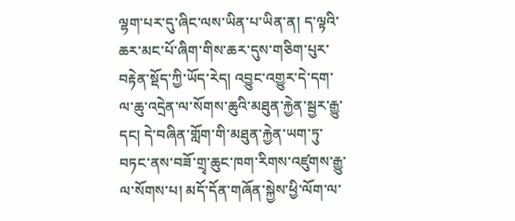ལྷག་པར་དུ་ཞིང་ལས་ཡིན་པ་ཡིན་ན། ད་ལྟའི་ཆར་མང་པོ་ཞིག་གིས་ཆར་དུས་གཅིག་པུར་བརྟེན་སྡོད་ཀྱི་ཡོད་རེད། འབྱུང་འགྱུར་དེ་དག་ལ་ཆུ་འདྲེན་ལ་སོགས་ཆུའི་མཐུན་རྐྱེན་སྦྱར་རྒྱུ་དང། དེ་བཞིན་གློག་གི་མཐུན་རྐྱེན་ཡག་ཏུ་བཏང་ནས་བཟོ་གྲྭ་ཆུང་ཁག་རིགས་འཛུགས་རྒྱུ་ལ་སོགས་པ། མདོ་དོན་གཞོན་སྐྱེས་ཕྱི་ལོག་ལ་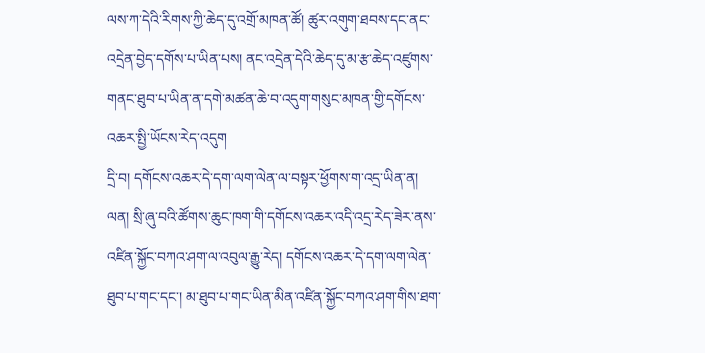ལས་ཀ་དེའི་རིགས་ཀྱི་ཆེད་དུ་འགྲོ་མཁན་ཚོ། ཚུར་འགུག་ཐབས་དང་ནང་འདྲེན་བྱེད་དགོས་པ་ཡིན་པས། ནང་འདྲེན་དེའི་ཆེད་དུ་མ་རྩ་ཆེད་འཛུགས་གནང་ཐུབ་པ་ཡིན་ན་དགེ་མཚན་ཆེ་བ་འདུག་གསུང་མཁན་གྱི་དགོངས་འཆར་སྤྱི་ཡོངས་རེད་འདུག
དྲི་བ། དགོངས་འཆར་དེ་དག་ལག་ལེན་ལ་བསྟར་ཕྱོགས་ག་འདྲ་ཡིན་ན།
ལན། སྲི་ཞུ་བའི་ཚོགས་ཆུང་ཁག་གི་དགོངས་འཆར་འདི་འདྲ་རེད་ཟེར་ནས་འཛིན་སྐྱོང་བཀའ་ཤག་ལ་འབུལ་རྒྱུ་རེད། དགོངས་འཆར་དེ་དག་ལག་ལེན་ཐུབ་པ་གང་དང་། མ་ཐུབ་པ་གང་ཡིན་མིན་འཛིན་སྐྱོང་བཀའ་ཤག་གིས་ཐག་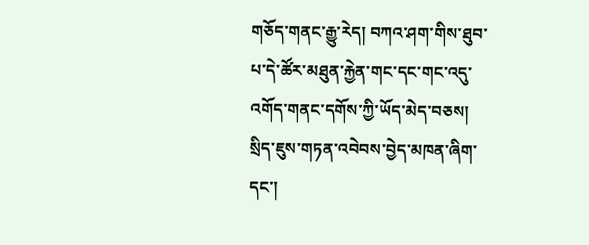གཅོད་གནང་རྒྱུ་རེད། བཀའ་ཤག་གིས་ཐུབ་པ་དེ་ཚོར་མཐུན་རྐྱེན་གང་དང་གང་འདུ་འགོད་གནང་དགོས་ཀྱི་ཡོད་མེད་བཅས། སྲིད་ཇུས་གཏན་འབེབས་བྱེད་མཁན་ཞིག་དང་།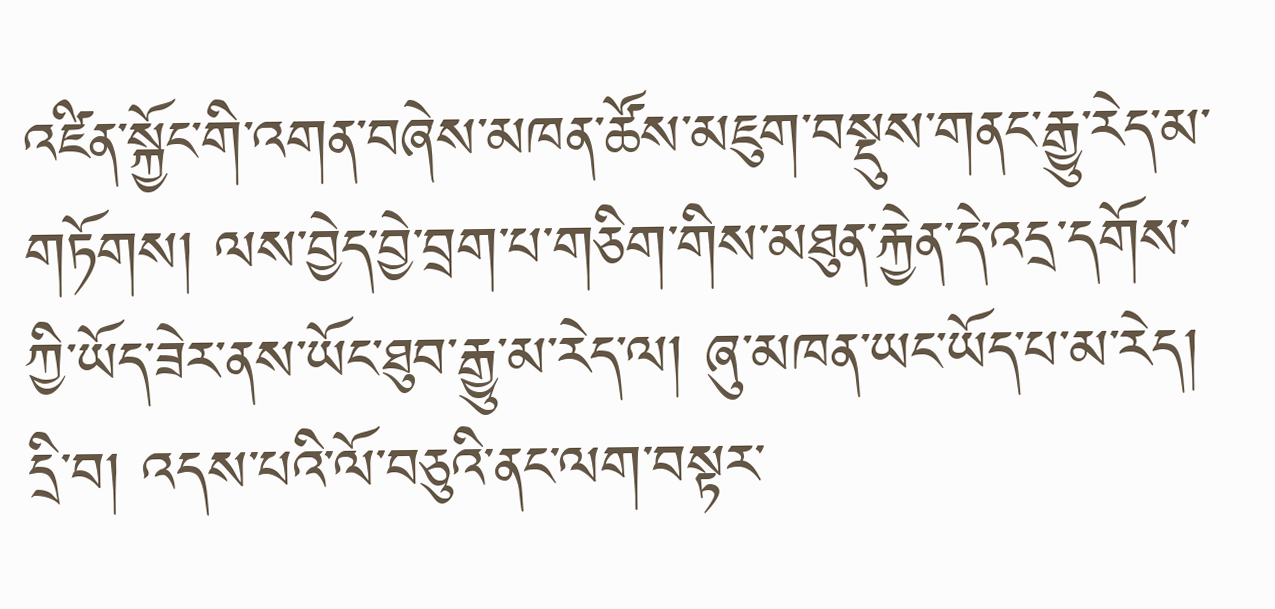འཛིན་སྐྱོང་གི་འགན་བཞེས་མཁན་ཚོས་མཇུག་བསྡུས་གནང་རྒྱུ་རེད་མ་གཏོགས། ལས་བྱེད་བྱེ་བྲག་པ་གཅིག་གིས་མཐུན་རྐྱེན་དེ་འདྲ་དགོས་ཀྱི་ཡོད་ཟེར་ནས་ཡོང་ཐུབ་རྒྱུ་མ་རེད་ལ། ཞུ་མཁན་ཡང་ཡོད་པ་མ་རེད།
དྲི་བ། འདས་པའི་ལོ་བཅུའི་ནང་ལག་བསྟར་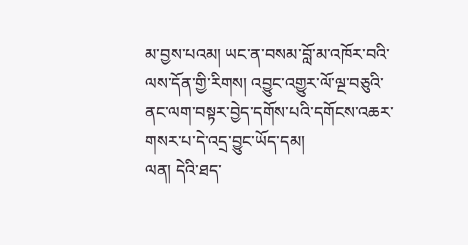མ་བྱས་པའམ། ཡང་ན་བསམ་བློ་མ་འཁོར་བའི་ལས་དོན་གྱི་རིགས། འབྱུང་འགྱུར་ལོ་ལྔ་བཅུའི་ནང་ལག་བསྟར་བྱེད་དགོས་པའི་དགོངས་འཆར་གསར་པ་དེ་འདྲ་བྱུང་ཡོད་དམ།
ལན། དེའི་ཐད་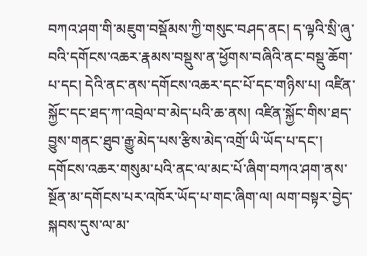བཀའ་ཤག་གི་མཇུག་བསྡོམས་ཀྱི་གསུང་བཤད་ནང། ད་ལྟའི་སྲི་ཞུ་བའི་དགོངས་འཆར་རྣམས་བསྡུས་ན་ཕྱོགས་བཞིའི་ནང་བསྡུ་ཆོག་པ་དང། དེའི་ནང་ནས་དགོངས་འཆར་དང་པོ་དང་གཉིས་པ། འཛིན་སྐྱོང་དང་ཐད་ཀ་འབྲེལ་བ་མེད་པའི་ཆ་ནས། འཛིན་སྐྱོང་གིས་ཐད་བྱུས་གནང་ཐུབ་རྒྱུ་མེད་པས་རྩིས་མེད་འགྲོ་ཡི་ཡོད་པ་དང་། དགོངས་འཆར་གསུམ་པའི་ནང་ལ་མང་པོ་ཞིག་བཀའ་ཤག་ནས་སྔོན་མ་དགོངས་པར་འཁོར་ཡོད་པ་གང་ཞིག་ལ། ལག་བསྟར་བྱེད་སྐབས་དུས་ལ་མ་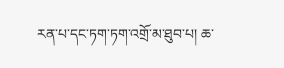རན་པ་དང་ཏག་ཏག་འགྲོ་མ་ཐུབ་པ། ཆ་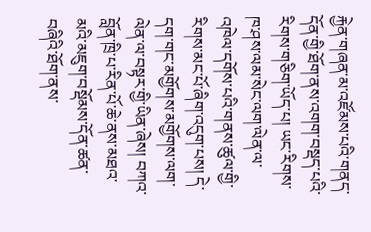རྐྱེན་གཞན་མ་འཛོམས་པའི་གནད་དོན་གྱི་ཐོག་ནས་འགག་བསྡད་པའི་རིགས་གཅིག་ཡོད་པ། ཡང་རིགས་ཁ་ཤས་ལམ་སེང་ལག་ལེན་ལ་འཁེལ་དགོས་པའི་གནས་ཚུལ་གྱི་རིགས་མང་པོ་ཞིག་འདུག་པས། དེ་དག་གང་མགྱོགས་མགྱོགས་ལག་ལེན་ལ་བསྟར་གྱི་ཡིན་ཞེས། བཀའ་བློན་ཁྲི་པ་རིན་པོ་ཆེ་ནས་མཐའ་མའི་མཇུག་བསྡོམས་དོན་ཚན་བཞིའི་ཐོག་ནས་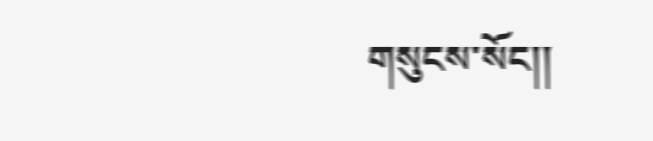གསུངས་སོང།།